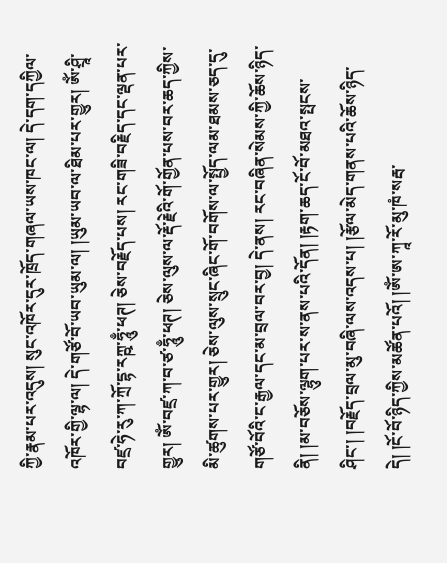ཀྱི་རྣམ་པར་འདུས། སུང་འཁོར་དུར་ཁྲོད་གཞལ་ཡས་ཁང་ལ། དེ་དག་དཀྱིལ་འཁོར་གྱི་ལྷ་ལ། དེ་གཙོ་བོ་ཡབ་ཡུམ་ལ། །ཡུམ་ཡབ་ལ་ཐིམ་པར་གྱུར། ཨོཾ་ཤྲཱི་བཛྲ་ཧེ་རུ་ཀ་ཀྲོ་དྷ་རཀྵ་ཧཱུྃ་ཕཊ། ཅེས་བརྗོད་པས། རང་གཟི་བརྗིད་དང་ལྡན་པར་གྱུར། ཨོཾ་བཛྲ་ཀ་བ་ཙ་ཧཱུྃ་ཕཊ། ཅེས་ལུས་ལ་རྡོ་རྗེའི་གོ་གྱོན་པས་བར་ཆད་ཀྱིས་མི་ཚུགས་པར་གྱུར། ཅེས་ལུས་སྲུང་ཞིང་གོ་བགོས་ལ་སྤྱོད་ལམ་ཐམས་ཅད་དུ་གཙོ་བོའི་ང་རྒྱལ་དང་མ་བྲལ་བར་བྱ། དེ་ནས། རང་བཞིན་སེམས་ཀྱི་ཆོས་ཉིད་ནི། །མ་བཅོས་ལྷུག་པར་ས་ནས་པའི་དོན། །རྟག་ཆད་ངོ་བོ་མཐའ་སྤངས་ཤིང་། །བརྗོད་བྲལ་མུ་བཞི་ལས་འདས་པ། །རྩོལ་མེད་གནས་པའི་ཆོས་ཉིད་དེ། །ངོ་བོ་ཉིད་ཀྱིས་མཚོན་པའོ། །ཨོཾ་ཨ་ཀཱ་རོ་མུ་ཁཾ་སརྦ་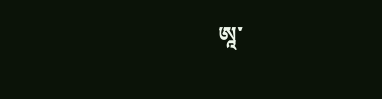ཨཱ་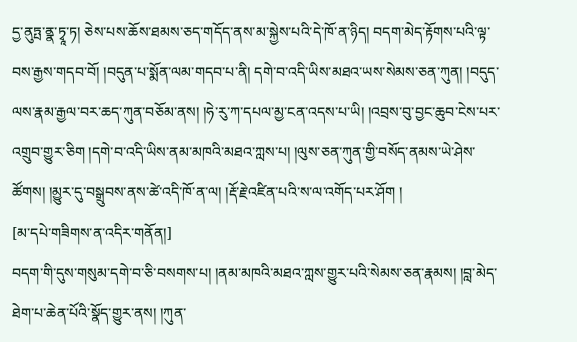དྱ་ནུཏྤ་ནྣ་ཏྭཱ་ཏ། ཅེས་པས་ཆོས་ཐམས་ཅད་གདོད་ནས་མ་སྐྱེས་པའི་དེ་ཁོ་ན་ཉིད། བདག་མེད་རྟོགས་པའི་ལྟ་བས་རྒྱས་གདབ་བོ། །བདུན་པ་སྨོན་ལམ་གདབ་པ་ནི། དགེ་བ་འདི་ཡིས་མཐའ་ཡས་སེམས་ཅན་ཀུན། །བདུད་ལས་རྣམ་རྒྱལ་བར་ཆད་ཀུན་བཅོམ་ནས། །ཧེ་རུ་ཀ་དཔལ་མྱ་ངན་འདས་པ་ཡི། །འབྲས་བུ་བྱང་ཆུབ་ངེས་པར་འགྲུབ་གྱུར་ཅིག །དགེ་བ་འདི་ཡིས་ནམ་མཁའི་མཐའ་ཀླས་པ། །ལུས་ཅན་ཀུན་གྱི་བསོད་ནམས་ཡེ་ཤེས་ཚོགས། །མྱུར་དུ་བསྒྲུབས་ནས་ཚེ་འདི་ཁོ་ན་ལ། །རྡོ་རྗེ་འཛིན་པའི་ས་ལ་འགོད་པར་ཤོག །
[མ་དཔེ་གཟིགས་ན་འདིར་གནོན།]
བདག་གི་དུས་གསུམ་དགེ་བ་ཅི་བསགས་པ། །ནམ་མཁའི་མཐའ་ཀླས་གྱུར་པའི་སེམས་ཅན་རྣམས། །བླ་མེད་ཐེག་པ་ཆེན་པོའི་སྣོད་གྱུར་ནས། །ཀུན་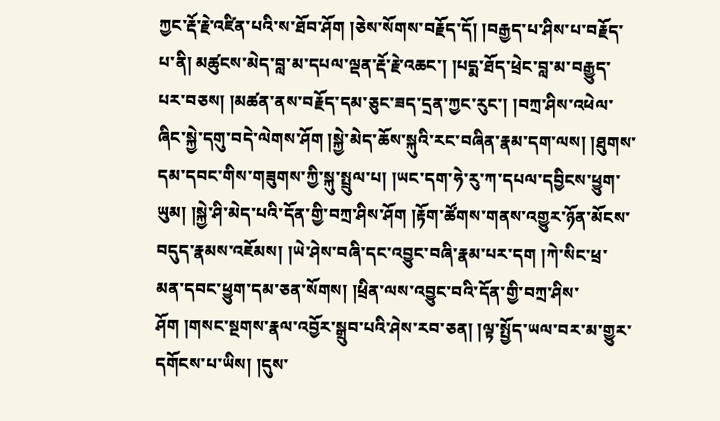ཀྱང་རྡོ་རྗེ་འཛིན་པའི་ས་ཐོབ་ཤོག །ཅེས་སོགས་བརྗོད་དོ། །བརྒྱད་པ་ཤིས་པ་བརྗོད་པ་ནི། མཚུངས་མེད་བླ་མ་དཔལ་ལྡན་རྡོ་རྗེ་འཆང་། །པདྨ་ཐོད་ཕྲེང་བླ་མ་བརྒྱུད་པར་བཅས། །མཚན་ནས་བརྗོད་དམ་ཅུང་ཟད་དྲན་ཀྱང་རུང་། །བཀྲ་ཤིས་འཕེལ་ཞིང་སྐྱེ་དགུ་བདེ་ལེགས་ཤོག །སྐྱེ་མེད་ཆོས་སྐུའི་རང་བཞིན་རྣམ་དག་ལས། །ཐུགས་དམ་དབང་གིས་གཟུགས་ཀྱི་སྐུ་སྤྲུལ་པ། །ཡང་དག་ཧེ་རུ་ཀ་དཔལ་དབྱིངས་ཕྱུག་ཡུམ། །སྐྱེ་ཤི་མེད་པའི་དོན་གྱི་བཀྲ་ཤིས་ཤོག །རྟོག་ཚོགས་གནས་འགྱུར་ཉོན་མོངས་བདུད་རྣམས་འཇོམས། །ཡེ་ཤེས་བཞི་དང་འབྱུང་བཞི་རྣམ་པར་དག །ཀེ་སིང་ཕྲ་མན་དབང་ཕྱུག་དམ་ཅན་སོགས། །ཕྲིན་ལས་འབྱུང་བའི་དོན་གྱི་བཀྲ་ཤིས་ཤོག །གསང་སྔགས་རྣལ་འབྱོར་སྒྲུབ་པའི་ཤེས་རབ་ཅན། །ལྟ་སྤྱོད་ཡལ་བར་མ་གྱུར་དགོངས་པ་ཡིས། །དུས་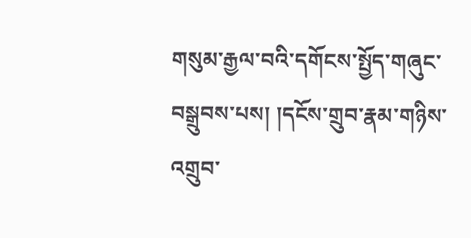གསུམ་རྒྱལ་བའི་དགོངས་སྤྱོད་གཞུང་བསྒྲུབས་པས། །དངོས་གྲུབ་རྣམ་གཉིས་འགྲུབ་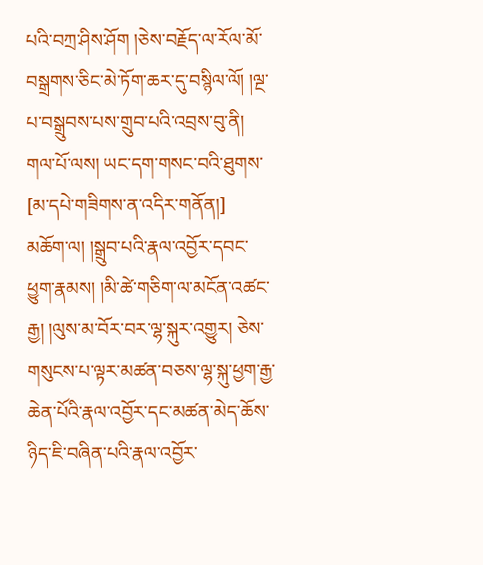པའི་བཀྲ་ཤིས་ཤོག །ཅེས་བརྗོད་ལ་རོལ་མོ་བསྒྲགས་ཅིང་མེ་ཏོག་ཆར་དུ་བསྙིལ་ལོ། །ལྔ་པ་བསྒྲུབས་པས་གྲུབ་པའི་འབྲས་བུ་ནི། གལ་པོ་ལས། ཡང་དག་གསང་བའི་ཐུགས་
[མ་དཔེ་གཟིགས་ན་འདིར་གནོན།]
མཆོག་ལ། །སྒྲུབ་པའི་རྣལ་འབྱོར་དབང་ཕྱུག་རྣམས། །མི་ཚེ་གཅིག་ལ་མངོན་འཚང་རྒྱ། །ལུས་མ་བོར་བར་ལྷ་སྐུར་འགྱུར། ཅེས་གསུངས་པ་ལྟར་མཚན་བཅས་ལྷ་སྐུ་ཕྱག་རྒྱ་ཆེན་པོའི་རྣལ་འབྱོར་དང་མཚན་མེད་ཆོས་ཉིད་ཇི་བཞིན་པའི་རྣལ་འབྱོར་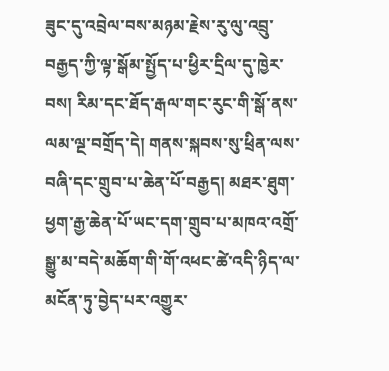ཟུང་དུ་འབྲེལ་བས་མཉམ་རྗེས་རུ་ལུ་འབྲུ་བརྒྱད་ཀྱི་ལྟ་སྒོམ་སྤྱོད་པ་ཕྱིར་དྲིལ་དུ་ཁྱེར་བས། རིམ་དང་ཐོད་རྒལ་གང་རུང་གི་སྒོ་ནས་ལམ་ལྔ་བགྲོད་དེ། གནས་སྐབས་སུ་ཕྲིན་ལས་བཞི་དང་གྲུབ་པ་ཆེན་པོ་བརྒྱད། མཐར་ཐུག་ཕྱག་རྒྱ་ཆེན་པོ་ཡང་དག་གྲུབ་པ་མཁའ་འགྲོ་སྒྱུ་མ་བདེ་མཆོག་གི་གོ་འཕང་ཚེ་འདི་ཉིད་ལ་མངོན་ཏུ་བྱེད་པར་འགྱུར་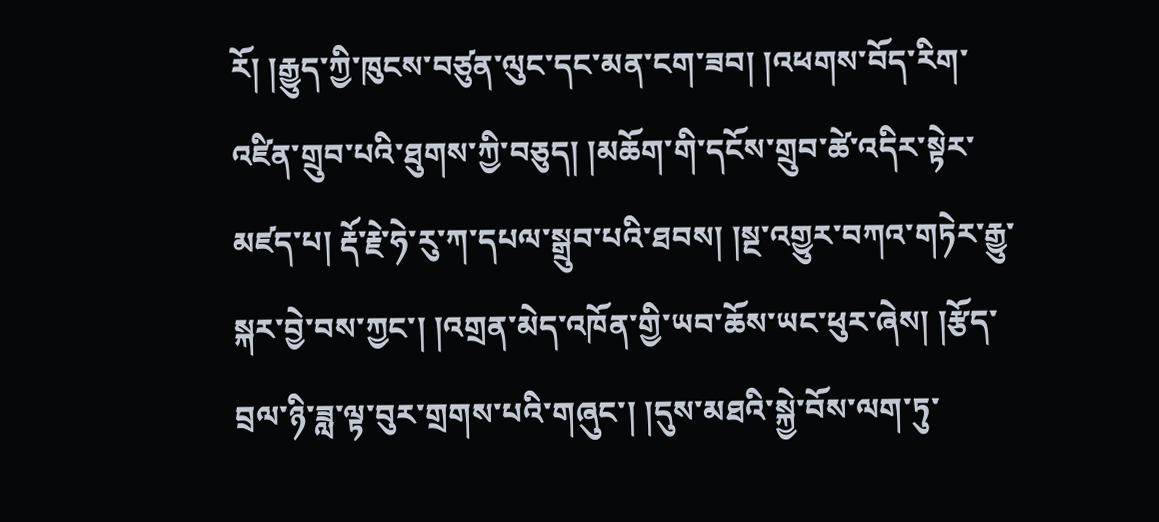རོ། །རྒྱུད་ཀྱི་ཁུངས་བཙུན་ལུང་དང་མན་ངག་ཟབ། །འཕགས་བོད་རིག་འཛིན་གྲུབ་པའི་ཐུགས་ཀྱི་བཅུད། །མཆོག་གི་དངོས་གྲུབ་ཚེ་འདིར་སྟེར་མཛད་པ། རྡོ་རྗེ་ཧེ་རུ་ཀ་དཔལ་སྒྲུབ་པའི་ཐབས། །སྔ་འགྱུར་བཀའ་གཏེར་རྒྱུ་སྐར་བྱེ་བས་ཀྱང་། །འགྲན་མེད་འཁོན་གྱི་ཡབ་ཆོས་ཡང་ཕུར་ཞེས། །རྩོད་བྲལ་ཉི་ཟླ་ལྟ་བུར་གྲགས་པའི་གཞུང་། །དུས་མཐའི་སྐྱེ་བོས་ལག་ཏུ་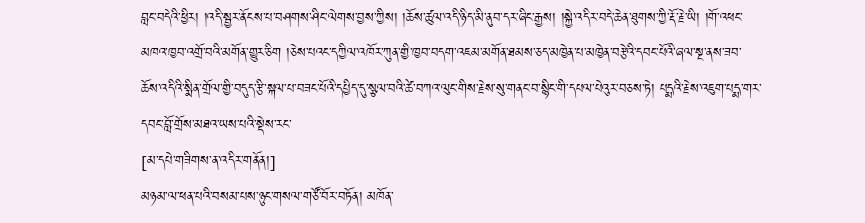བླང་བདེའི་ཕྱིར། །འདི་སྦྱར་ནོངས་པ་བཤགས་ཤིང་ལེགས་བྱས་ཀྱིས། །ཆོས་ཚུལ་འདི་ཉིད་མི་ནུབ་དར་ཞིང་རྒྱས། །སྐྱེ་འདིར་བདེ་ཆེན་ཐུགས་ཀྱི་རྡོ་རྗེ་ཡི། །གོ་འཕང་མཁའ་ཁྱབ་འགྲོ་བའི་མགོན་གྱུར་ཅིག །ཅེས་པའང་དཀྱིལ་འཁོར་ཀུན་གྱི་ཁྱབ་བདག་འཇམ་མགོན་ཐམས་ཅད་མཁྱེན་པ་མཁྱེན་བརྩེའི་དབང་པོའི་ཞལ་སྔ་ནས་ཟབ་ཆོས་འདིའི་སྨིན་གྲོལ་གྱི་བདུད་རྩི་སྐལ་པ་བཟང་པོའི་དཔྱིད་དུ་སྩལ་བའི་ཚེ་བཀའ་ལུང་གིས་རྗེས་སུ་གནང་བ་སྙིང་གི་དཔལ་པེའུར་བཅས་ཏེ། པདྨའི་རྗེས་འཇུག་པདྨ་གར་དབང་བློ་གྲོས་མཐའ་ཡས་པའི་སྡེས་རང་
[མ་དཔེ་གཟིགས་ན་འདིར་གནོན།]
མཉམ་ལ་ཕན་པའི་བསམ་པས་ཉུང་གསལ་གཙོ་བོར་བཏོན། མཁོན་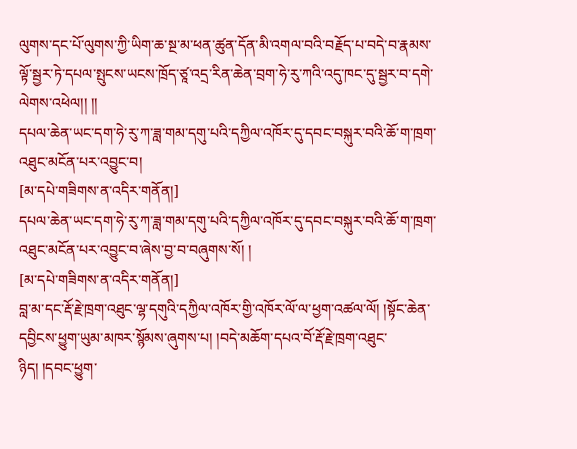ལུགས་དང་པོ་ལུགས་ཀྱི་ཡིག་ཆ་སྔ་མ་ཕན་ཚུན་དོན་མི་འགལ་བའི་བརྗོད་པ་བདེ་བ་རྣམས་ལྟོ་སྦྱར་ཏེ་དཔལ་སྤུངས་ཡངས་ཁྲོད་ཙཱ་འདྲ་རིན་ཆེན་བྲག་ཧེ་རུ་ཀའི་འདུ་ཁང་དུ་སྦྱར་བ་དགེ་ལེགས་འཕེལ།། །།
དཔལ་ཆེན་ཡང་དག་ཧེ་རུ་ཀ་ཟླ་གམ་དགུ་པའི་དཀྱིལ་འཁོར་དུ་དབང་བསྐུར་བའི་ཆོ་ག་ཁྲག་འཐུང་མངོན་པར་འབྱུང་བ།
[མ་དཔེ་གཟིགས་ན་འདིར་གནོན།]
དཔལ་ཆེན་ཡང་དག་ཧེ་རུ་ཀ་ཟླ་གམ་དགུ་པའི་དཀྱིལ་འཁོར་དུ་དབང་བསྐུར་བའི་ཆོ་ག་ཁྲག་འཐུང་མངོན་པར་འབྱུང་བ་ཞེས་བྱ་བ་བཞུགས་སོ། །
[མ་དཔེ་གཟིགས་ན་འདིར་གནོན།]
བླ་མ་དང་རྡོ་རྗེ་ཁྲག་འཐུང་ལྷ་དགུའི་དཀྱིལ་འཁོར་གྱི་འཁོར་ལོ་ལ་ཕྱག་འཚལ་ལོ། །སྟོང་ཆེན་དབྱིངས་ཕྱུག་ཡུམ་མཁར་སྙོམས་ཞུགས་པ། །བདེ་མཆོག་དཔའ་བོ་རྡོ་རྗེ་ཁྲག་འཐུང་ཉིད། །དབང་ཕྱུག་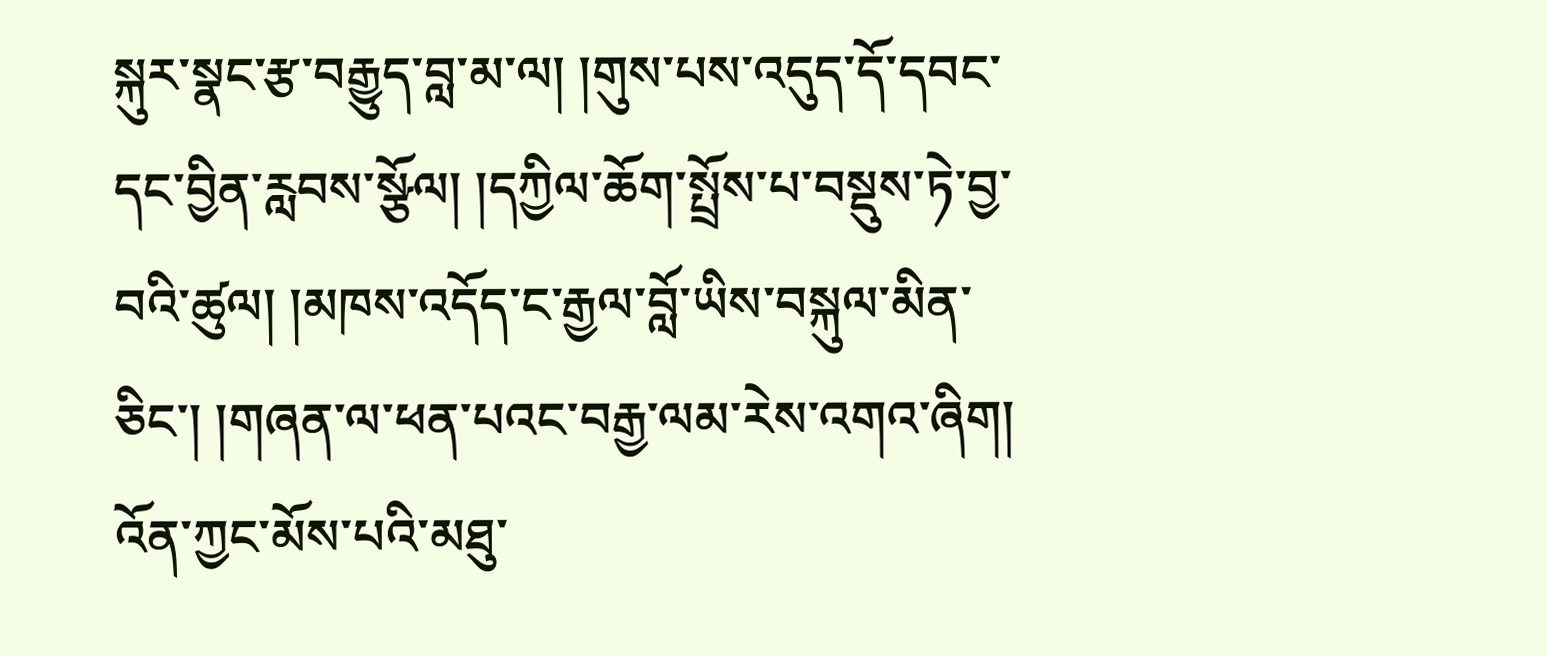སྐུར་སྣང་རྩ་བརྒྱུད་བླ་མ་ལ། །གུས་པས་འདུད་དོ་དབང་དང་བྱིན་རླབས་སྩོལ། །དཀྱིལ་ཆོག་སྤྲོས་པ་བསྡུས་ཏེ་བྱ་བའི་ཚུལ། །མཁས་འདོད་ང་རྒྱལ་བློ་ཡིས་བསྐུལ་མིན་ཅིང་། །གཞན་ལ་ཕན་པའང་བརྒྱ་ལམ་རེས་འགའ་ཞིག། འོན་ཀྱང་མོས་པའི་མཐུ་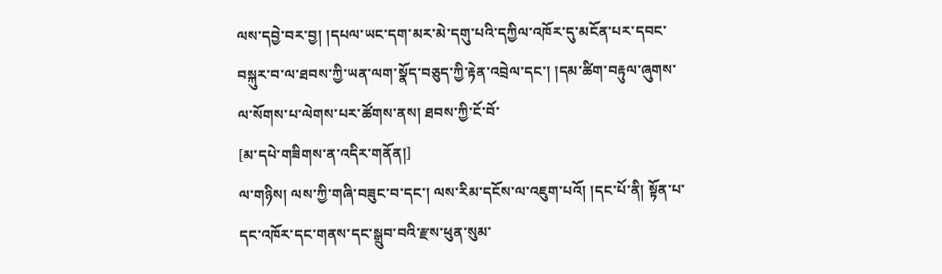ལས་དབྱེ་བར་བྱ། །དཔལ་ཡང་དག་མར་མེ་དགུ་པའི་དཀྱིལ་འཁོར་དུ་མངོན་པར་དབང་བསྐུར་བ་ལ་ཐབས་ཀྱི་ཡན་ལག་སྣོད་བཅུད་ཀྱི་རྟེན་འབྲེལ་དང་། །དམ་ཚིག་བརྟུལ་ཞུགས་ལ་སོགས་པ་ལེགས་པར་ཚོགས་ནས། ཐབས་ཀྱི་ངོ་བོ་
[མ་དཔེ་གཟིགས་ན་འདིར་གནོན།]
ལ་གཉིས། ལས་ཀྱི་གཞི་བཟུང་བ་དང་། ལས་རིམ་དངོས་ལ་འཇུག་པའོ། །དང་པོ་ནི། སྟོན་པ་དང་འཁོར་དང་གནས་དང་སྒྲུབ་བའི་རྫས་ཕུན་སུམ་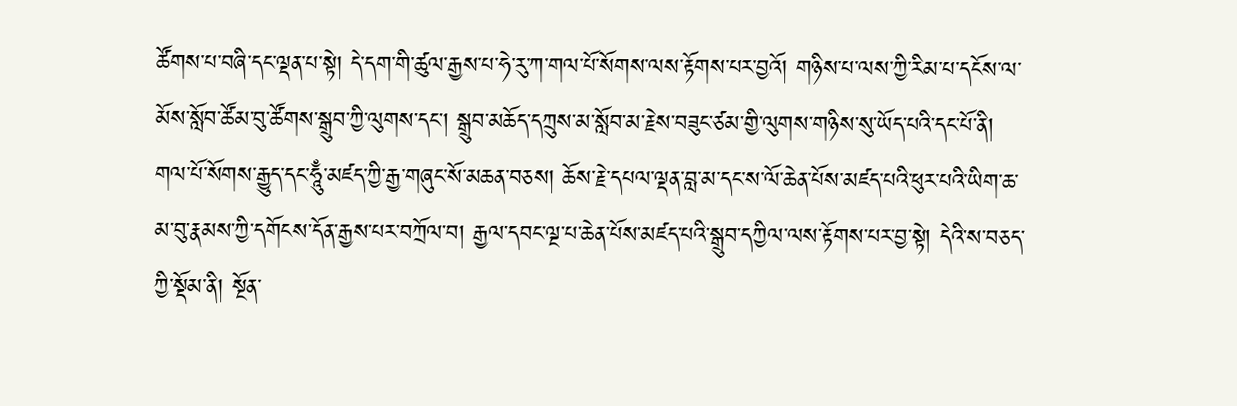ཚོགས་པ་བཞི་དང་ལྡན་པ་སྟེ། དེ་དག་གི་ཚུལ་རྒྱས་པ་ཧེ་རུ་ཀ་གལ་པོ་སོགས་ལས་རྟོགས་པར་བྱའོ། གཉིས་པ་ལས་ཀྱི་རིམ་པ་དངོས་ལ་མོས་སློབ་ཚོམ་བུ་ཚོགས་སྒྲུབ་ཀྱི་ལུགས་དང་། སྒྲུབ་མཆོད་དཀྲུས་མ་སློབ་མ་རྗེས་བཟུང་ཙམ་གྱི་ལུགས་གཉིས་སུ་ཡོད་པའི་དང་པོ་ནི། གལ་པོ་སོགས་རྒྱུད་དང་ཧཱུྃ་མཛད་ཀྱི་རྒྱ་གཞུང་སོ་མཆན་བཅས། ཆོས་རྗེ་དཔལ་ལྡན་བླ་མ་དང་ས་ལོ་ཆེན་པོས་མཛད་པའི་ཕུར་པའི་ཡིག་ཆ་མ་བུ་རྣམས་ཀྱི་དགོངས་དོན་རྒྱས་པར་བཀྲོལ་བ། རྒྱལ་དབང་ལྔ་པ་ཆེན་པོས་མཛད་པའི་སྒྲུབ་དཀྱིལ་ལས་རྟོགས་པར་བྱ་སྟེ། དེའི་ས་བཅད་ཀྱི་སྡོམ་ནི། སྔོན་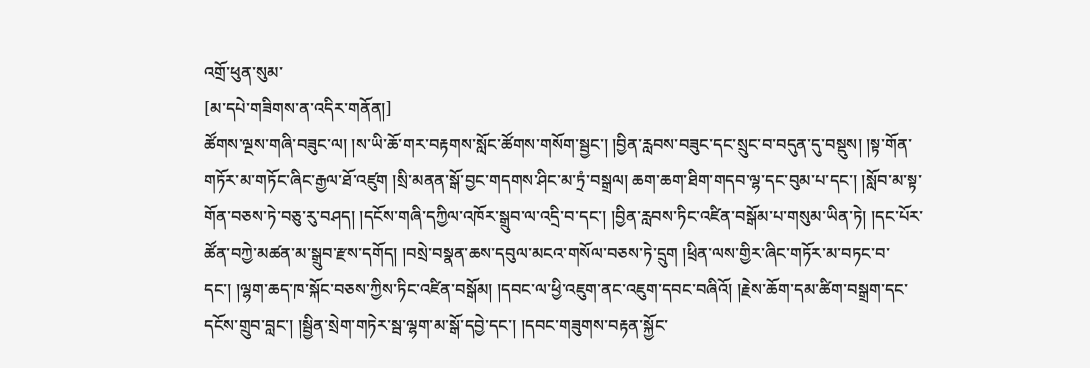འགྲོ་ཕུན་སུམ་
[མ་དཔེ་གཟིགས་ན་འདིར་གནོན།]
ཚོགས་ལྔས་གཞི་བཟུང་ལ། །ས་ཡི་ཆོ་གར་བརྟགས་སློང་ཚོགས་གསོག་སྦྱང་། །བྱིན་རླབས་བཟུང་དང་སྲུང་བ་བདུན་དུ་བསྡུས། །སྟ་གོན་གཏོར་མ་གཏོང་ཞིང་རྒྱལ་ཐོ་འཛུག །སྲི་མནན་སྒོ་བྱང་གདགས་ཤིང་མ་ཏྲཾ་བསྒྲལ། ཆག་ཆག་ཐིག་གདབ་ལྷ་དང་བུམ་པ་དང་། །སློབ་མ་སྟ་གོན་བཅས་ཏེ་བཅུ་རུ་བཤད། །དངོས་གཞི་དཀྱིལ་འཁོར་སྒྲུབ་ལ་འདྲི་བ་དང་། །བྱིན་རླབས་ཏིང་འཛིན་བསྒོམ་པ་གསུམ་ཡིན་ཏེ། །དང་པོར་ཚོན་བཀྱེ་མཚན་མ་སྒྲུབ་རྫས་དགོད། །བསྲེ་བསྣན་ཆས་དབུལ་མངའ་གསོལ་བཅས་ཏེ་དྲུག །ཕྲིན་ལས་གྱིར་ཞིང་གཏོར་མ་བཏང་བ་དང་། །ལྷག་ཆད་ཁ་སྐོང་བཅས་ཀྱིས་ཏིང་འཛིན་བསྒོམ། །དབང་ལ་ཕྱི་འཇུག་ནང་འཇུག་དབང་བཞིའོ། །རྗེས་ཆོག་དམ་ཚིག་བསྒྲག་དང་དངོས་གྲུབ་བླང་། །སྦྱིན་སྲེག་གཏེར་སྦ་ལྷག་མ་སྒོ་དབྱེ་དང་། །དབང་གཟུགས་བརྟན་སྐྱོང་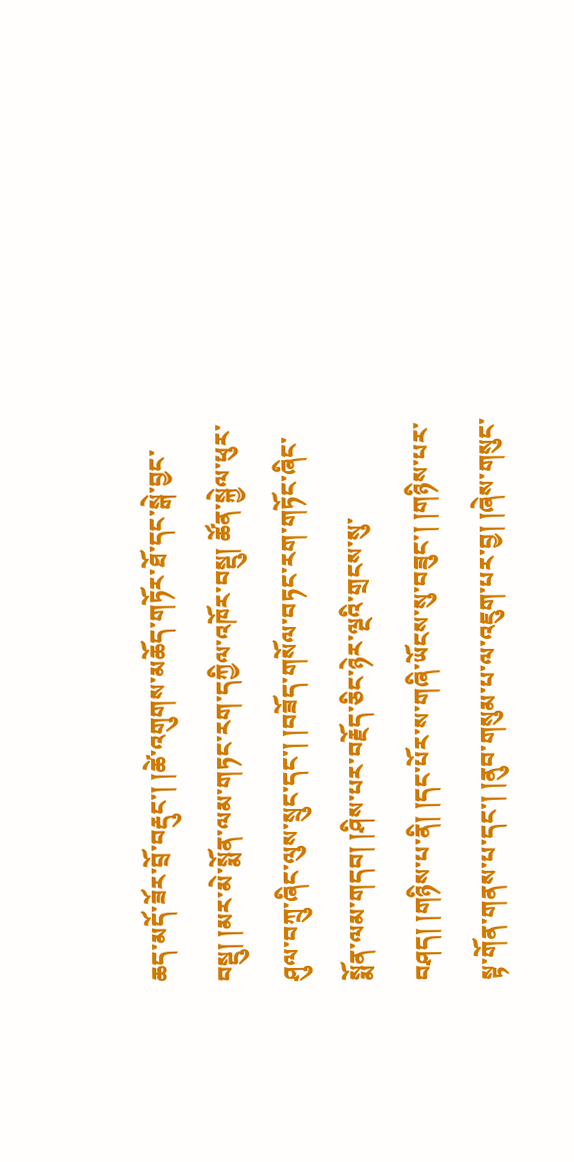ཆད་མདོ་ཟོར་བྲོ་བརྡུང་། །ཚེ་འགུགས་མཆོད་གཏོར་ཐོ་དང་སྒེ་བྱང་བསྡུ། །མར་མེ་སྨོན་ལམ་གཏང་རག་དཀྱིལ་འཁོར་བསྡུ། ཚོན་སྐྱེལ་ཕུར་ཤུལ་བཀྲུ་ཞིང་ལུས་སྲུང་དང་། །བཟོད་གསོལ་བཏང་རག་གཏོང་ཞིང་སྨོན་ལམ་གདབ། །ཤིས་པར་བརྗོད་ཅིང་ཉེར་ལྔའི་གྲངས་སུ་བཤད། །གཉིས་པ་ནི། །དང་པོར་ས་གཞི་ཡོངས་སུ་བཟུང་། །གཉིས་པར་སྟ་གོན་གནས་པ་དང་། །ནུབ་གསུམ་པ་ལ་འཇུག་པར་བྱ། །ཞེས་གསུང་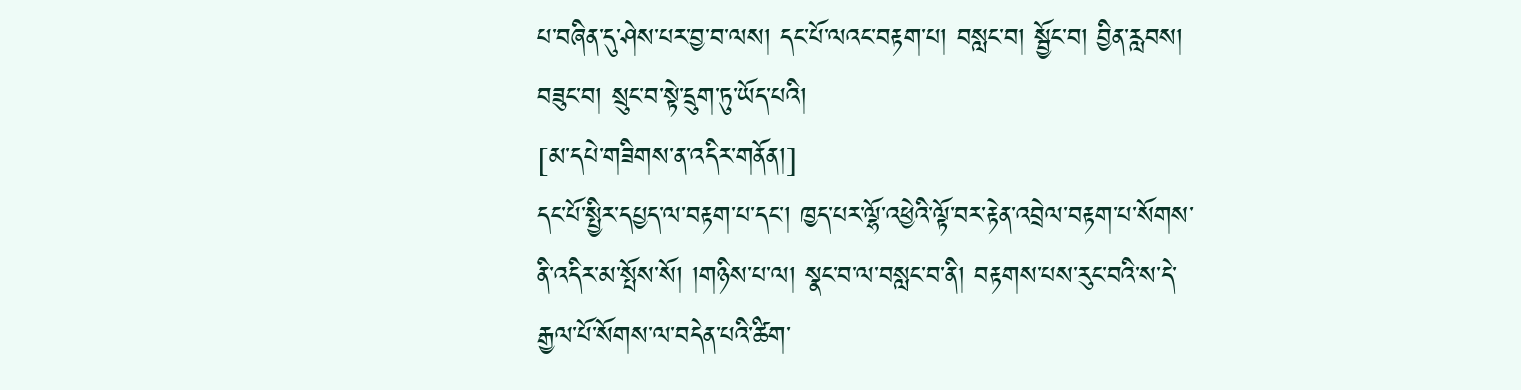པ་བཞིན་དུ་ཤེས་པར་བྱ་བ་ལས། དང་པོ་ལའང་བརྟག་པ། བསླང་བ། སྦྱོང་བ། བྱིན་རླབས། བཟུང་བ། སྲུང་བ་སྟེ་དྲུག་ཏུ་ཡོད་པའི།
[མ་དཔེ་གཟིགས་ན་འདིར་གནོན།]
དང་པོ་སྤྱིར་དཔྱད་ལ་བརྟག་པ་དང་། ཁྱད་པར་ལྷོ་འཕྱེའི་ལྟོ་བར་རྟེན་འབྲེལ་བརྟག་པ་སོགས་ནི་འདིར་མ་སྤོས་སོ། །གཉིས་པ་ལ། སྣང་བ་ལ་བསླང་བ་ནི། བརྟགས་པས་རུང་བའི་ས་དེ་རྒྱལ་པོ་སོགས་ལ་བདེན་པའི་ཚིག་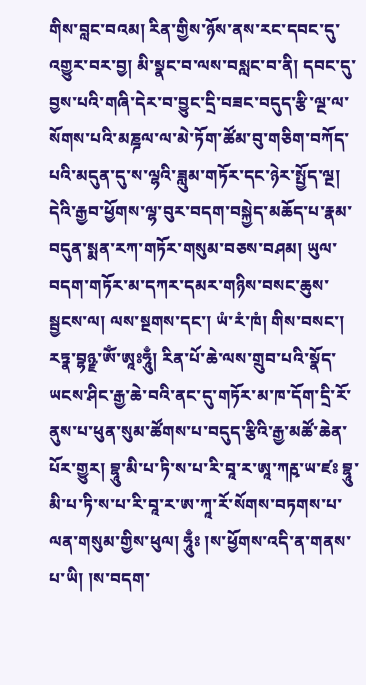གིས་བླང་བའམ། རིན་གྱིས་ཉོས་ནས་རང་དབང་དུ་འགྱུར་བར་བྱ། མི་སྣང་བ་ལས་བསླང་བ་ནི། དབང་དུ་བྱས་པའི་གཞི་དེར་བ་བྱུང་དྲི་བཟང་བདུད་རྩི་ལྔ་ལ་སོགས་པའི་མཎྜལ་ལ་མེ་ཏོག་ཚོམ་བུ་གཅིག་བཀོད་པའི་མདུན་དུ་ས་ལྷའི་ཟླུམ་གཏོར་དང་ཉེར་སྤྱོད་ལྔ། དེའི་རྒྱབ་ཕྱོགས་ལྷ་བུར་བདག་བསྐྱེད་མཆོད་པ་རྣམ་བདུན་སྨན་རཀ་གཏོར་གསུམ་བཅས་བཤམ། ཡུལ་བདག་གཏོར་མ་དཀར་དམར་གཉིས་བསང་ཆུས་སྦྱངས་ལ། ལས་སྔགས་དང་། ཡཾ་རཾ་ཁཾ། གིས་བསང་། རཏྣ་བྷཉྫ་ཨོཾ་ཨཱཿཧཱུྃ། རིན་པོ་ཆེ་ལས་གྲུབ་པའི་སྣོད་ཡངས་ཤིང་རྒྱ་ཆེ་བའི་ནང་དུ་གཏོར་མ་ཁ་དོག་དྲི་རོ་ནུས་པ་ཕུན་སུམ་ཚོགས་པ་བདུད་རྩིའི་རྒྱ་མཚོ་ཆེན་པོར་གྱུར། བྷཱུ་མི་པ་ཏི་ས་པ་རི་བཱ་ར་ཨཱ་ཀརྵ་ཡ་ཛཿ བྷཱུ་མི་པ་ཏི་ས་པ་རི་བཱ་ར་ཨ་ཀཱ་རོ་སོགས་བཏགས་པ་ལན་གསུམ་གྱིས་ཕུལ། ཧཱུྃཿ །ས་ཕྱོགས་འདི་ན་གནས་པ་ཡི། །ས་བདག་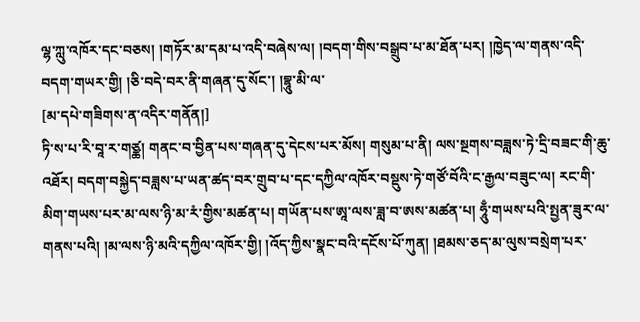ལྷ་ཀླུ་འཁོར་དང་བཅས། །གཏོར་མ་དམ་པ་འདི་བཞེས་ལ། །བདག་གིས་བསྒྲུབ་པ་མ་ཐོན་པར། །ཁྱེད་ལ་གནས་འདི་བདག་གཡར་གྱི། །ཅི་བདེ་བར་ནི་གཞན་དུ་སོང་། །བྷཱུ་མི་ལ་
[མ་དཔེ་གཟིགས་ན་འདིར་གནོན།]
ཏི་ས་པ་རི་བཱ་ར་གཙྪ། གནང་བ་བྱིན་པས་གཞན་དུ་དེངས་པར་མོས། གསུམ་པ་ནི། ལས་སྔགས་བཟླས་ཏེ་དྲི་བཟང་གི་ཆུ་འཐོར། བདག་བསྐྱེད་བཟླས་པ་ཡན་ཚད་བར་གྲུབ་པ་དང་དཀྱིལ་འཁོར་བསྡུས་ཏེ་གཙོ་བོའི་ང་རྒྱལ་བཟུང་ལ། རང་གི་མིག་གཡས་པར་མ་ལས་ཉི་མ་རཾ་གྱིས་མཚན་པ། གཡོན་པས་ཨཱ་ལས་ཟླ་བ་ཨས་མཚན་པ། ཧཱུྃ་གཡས་པའི་སྤྱན་ཟུར་ལ་གནས་པའི། །མ་ལས་ཉི་མའི་དཀྱིལ་འཁོར་གྱི། །འོད་ཀྱིས་སྣང་བའི་དངོས་པོ་ཀུན། །ཐམས་ཅད་མ་ལུས་བསྲེག་པར་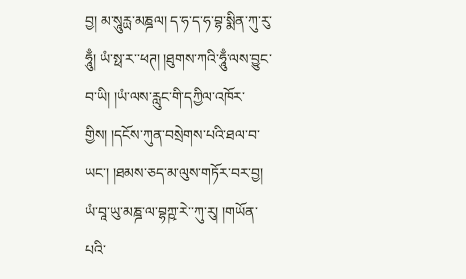བྱ། མ་སཱུརྻ་མཎྜལ། ད་ཧ་ད་ཧ་བྷ་སྨིན་ཀུ་རུ་ཧཱུྃ། ཡཾ་སྥ་ར་་ཕཊ། །ཐུགས་ཀའི་ཧཱུྃ་ལས་བྱུང་བ་ཡི། །ཡཾ་ལས་རླུང་གི་དཀྱིལ་འཁོར་གྱིས། །དངོས་ཀུན་བསྲེགས་པའི་ཐལ་བ་ཡང་། །ཐམས་ཅད་མ་ལུས་གཏོར་བར་བྱ། ཡཾ་བཱ་ཡུ་མཎྜ་ལ་བྷཀྵ་རེ་་ཀུ་རུ། །གཡོན་པའི་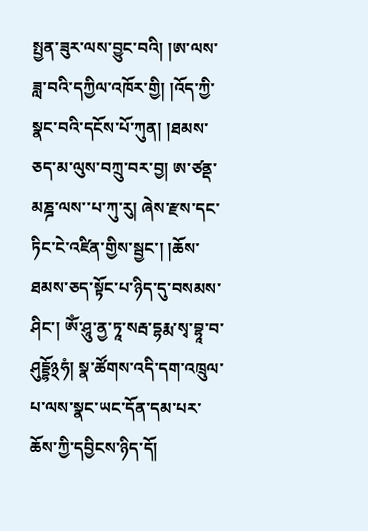སྤྱན་ཟུར་ལས་བྱུང་བའི། །ཨ་ལས་ཟླ་བའི་དཀྱིལ་འཁོར་གྱི། །འོད་ཀྱི་སྣང་བའི་དངོས་པོ་ཀུན། །ཐམས་ཅད་མ་ལུས་བཀྲུ་བར་བྱ། ཨ་ཙནྡ་མཎྜ་ལས་་པ་ཀུ་རུ། ཞེས་རྫས་དང་ཏིང་ངེ་འཛིན་གྱིས་སྦྱང་། །ཆོས་ཐམས་ཅད་སྟོང་པ་ཉིད་དུ་བསམས་ཤིང་། ཨོཾ་ཤཱུ་ནྱ་ཏཱ་སརྦ་དྷརྨ་སྭ་བྷཱ་བ་ཤུདྡྷོ྅ཧཾ། སྣ་ཚོགས་འདི་དག་འཁྲུལ་པ་ལས་སྣང་ཡང་དོན་དམ་པར་ཆོས་ཀྱི་དབྱིངས་ཉིད་དོ།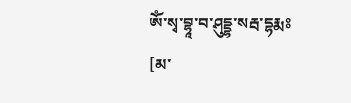ཨོཾ་སྭ་བྷཱ་བ་ཤུདྡྷ་སརྦ་དྷརྨཿ
[མ་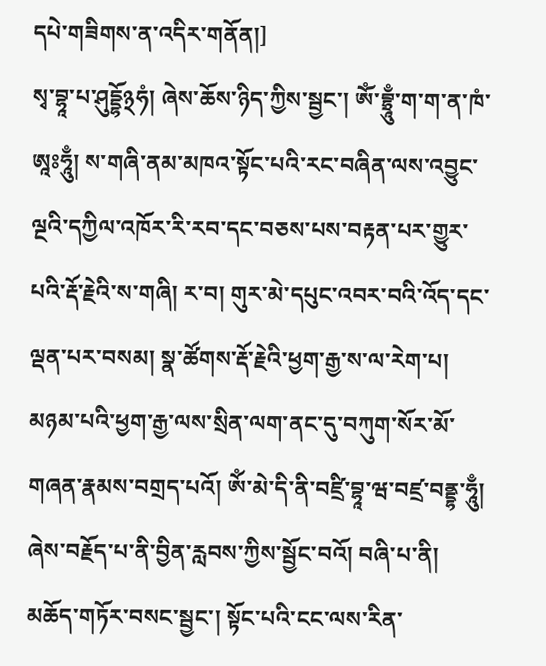དཔེ་གཟིགས་ན་འདིར་གནོན།]
སྭ་བྷཱ་པ་ཤུདྡྷོ྅ཧཾ། ཞེས་ཆོས་ཉིད་ཀྱིས་སྦྱང་། ཨོཾ་བྷྲཱུྃ་ག་ག་ན་ཁཾ་ཨཱཿཧཱུྃ། ས་གཞི་ནམ་མཁའ་སྟོང་པའི་རང་བཞིན་ལས་འབྱུང་ལྔའི་དཀྱིལ་འཁོར་རི་རབ་དང་བཅས་པས་བརྟན་པར་གྱུར་པའི་རྡོ་རྗེའི་ས་གཞི། ར་བ། གུར་མེ་དཔུང་འབར་བའི་འོད་དང་ལྡན་པར་བསམ། སྣ་ཚོགས་རྡོ་རྗེའི་ཕྱག་རྒྱ་ས་ལ་རེག་པ། མཉམ་པའི་ཕྱག་རྒྱ་ལས་སྲིན་ལག་ནང་དུ་བཀུག་སོར་མོ་གཞན་རྣམས་བགྲད་པའོ། ཨོཾ་མེ་དི་ནི་བཛྲི་བྷཱ་ཝ་བཛྲ་བནྡྷ་ཧཱུྃ། ཞེས་བརྗོད་པ་ནི་བྱིན་རླབས་ཀྱིས་སྦྱོང་བའོ། བཞི་པ་ནི། མཆོད་གཏོར་བསང་སྦྱང་། སྟོང་པའི་ངང་ལས་རིན་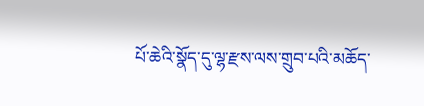པོ་ཆེའི་སྣོད་དུ་ལྷ་རྫས་ལས་གྲུབ་པའི་མཆོད་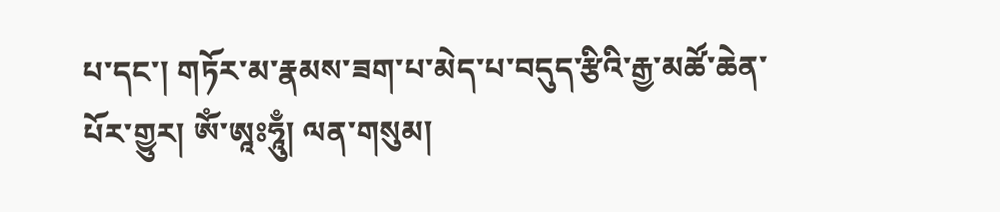པ་དང་། གཏོར་མ་རྣམས་ཟག་པ་མེད་པ་བདུད་རྩིའི་རྒྱ་མཚོ་ཆེན་པོར་གྱུར། ཨོཾ་ཨཱཿཧཱུྃ། ལན་གསུམ།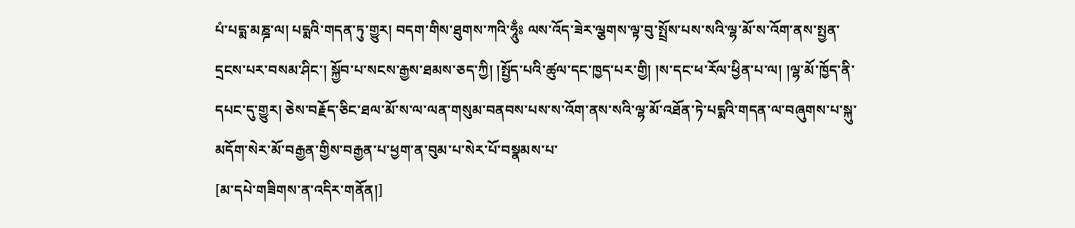པཾ་པདྨ་མཎྜ་ལ། པདྨའི་གདན་ཏུ་གྱུར། བདག་གིས་ཐུགས་ཀའི་ཧཱུྃཿ ལས་འོད་ཟེར་ལྕགས་ལྟ་བུ་སྤྲོས་པས་སའི་ལྷ་མོ་ས་འོག་ནས་སྤྱན་དྲངས་པར་བསམ་ཤིང་། སྐྱོབ་པ་སངས་རྒྱས་ཐམས་ཅད་ཀྱི། །སྤྱོད་པའི་ཚུལ་དང་ཁྱད་པར་གྱི། །ས་དང་ཕ་རོལ་ཕྱིན་པ་ལ། །ལྷ་མོ་ཁྱོད་ནི་དཔང་དུ་གྱུར། ཅེས་བརྗོད་ཅིང་ཐལ་མོ་ས་ལ་ལན་གསུམ་བནབས་པས་ས་འོག་ནས་སའི་ལྷ་མོ་འཐོན་ཏེ་པདྨའི་གདན་ལ་བཞུགས་པ་སྐུ་མདོག་སེར་མོ་བརྒྱན་གྱིས་བརྒྱན་པ་ཕྱག་ན་བུམ་པ་སེར་པོ་བསྣམས་པ་
[མ་དཔེ་གཟིགས་ན་འདིར་གནོན།]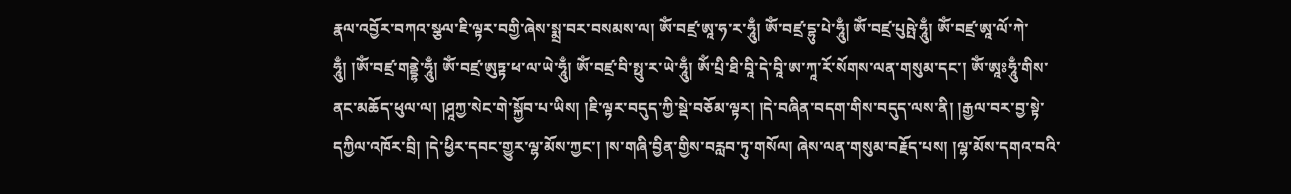རྣལ་འབྱོར་བཀའ་སྩལ་ཇི་ལྟར་བགྱི་ཞེས་སྨྲ་བར་བསམས་ལ། ཨོཾ་བཛྲ་ཨཱ་ཧ་ར་ཧཱུྃ། ཨོཾ་བཛྲ་དྷུ་པེ་ཧཱུྃ། ཨོཾ་བཛྲ་པུཥྤེ་ཧཱུྃ། ཨོཾ་བཛྲ་ཨཱ་ལོ་ཀེ་ཧཱུྃ། །ཨོཾ་བཛྲ་གནྡྷེ་ཧཱུྃ། ཨོཾ་བཛྲ་ཨུཏྟ་ཕ་ལ་ཡེ་ཧཱུྃ། ཨོཾ་བཛྲ་བི་སྥུ་ར་ཡེ་ཧཱུྃ། ཨོཾ་པྲི་ཐི་བཱི་དེ་བཱི་ཨ་ཀཱ་རོ་སོགས་ལན་གསུམ་དང་། ཨོཾ་ཨཱཿཧཱུྃ་གིས་ནང་མཆོད་ཕུལ་ལ། །ཤཱཀྱ་སེང་གེ་སྐྱོབ་པ་ཡིས། །ཇི་ལྟར་བདུད་ཀྱི་སྡེ་བཅོམ་ལྟར། །དེ་བཞིན་བདག་གིས་བདུད་ལས་ནི། །རྒྱལ་བར་བྱ་སྟེ་དཀྱིལ་འཁོར་བྲི། །དེ་ཕྱིར་དབང་གྱུར་ལྷ་མོས་ཀྱང་། །ས་གཞི་བྱིན་གྱིས་བརླབ་ཏུ་གསོལ། ཞེས་ལན་གསུམ་བརྗོད་པས། །ལྷ་མོས་དགའ་བའི་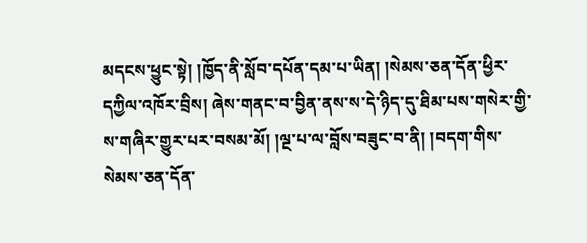མདངས་ཕྱུང་སྟེ། །ཁྱོད་ནི་སློབ་དཔོན་དམ་པ་ཡིན། །སེམས་ཅན་དོན་ཕྱིར་དཀྱིལ་འཁོར་བྲིས། ཞེས་གནང་བ་བྱིན་ནས་ས་དེ་ཉིད་དུ་ཐིམ་པས་གསེར་གྱི་ས་གཞིར་གྱུར་པར་བསམ་མོ། །ལྔ་པ་ལ་བློས་བཟུང་བ་ནི། །བདག་གིས་སེམས་ཅན་དོན་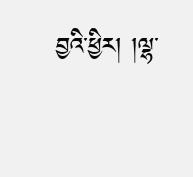བྱའི་ཕྱིར། །ལྷ་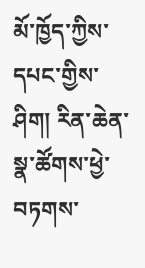མོ་ཁྱོད་ཀྱིས་དཔང་གྱིས་ཤིག། རིན་ཆེན་སྣ་ཚོགས་ཕྱེ་བཏགས་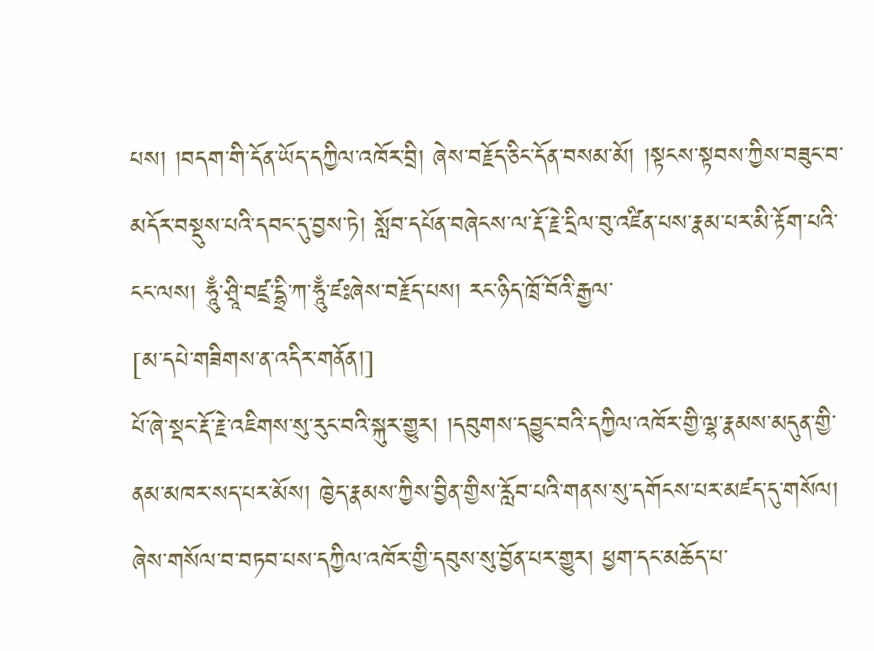པས། །བདག་གི་དོན་ཡོད་དཀྱིལ་འཁོར་བྲི། ཞེས་བརྗོད་ཅིང་དོན་བསམ་མོ། །སྟངས་སྟབས་ཀྱིས་བཟུང་བ་མདོར་བསྡུས་པའི་དབང་དུ་བྱས་ཏེ། སློབ་དཔོན་བཞེངས་ལ་རྡོ་རྗེ་དྲིལ་བུ་འཛིན་པས་རྣམ་པར་མི་རྟོག་པའི་ངང་ལས། ཧཱུྃ་ཤྲཱི་བཛྲ་དྷྲི་ཀ་ཧཱུྃ་ཛཿཞེས་བརྗོད་པས། རང་ཉིད་ཁྲོ་བོའི་རྒྱལ་
[མ་དཔེ་གཟིགས་ན་འདིར་གནོན།]
པོ་ཞེ་སྡང་རྡོ་རྗེ་འཇིགས་སུ་རུང་བའི་སྐུར་གྱུར། །དབུགས་དབྱུང་བའི་དཀྱིལ་འཁོར་གྱི་ལྷ་རྣམས་མདུན་གྱི་ནམ་མཁར་སད་པར་མོས། ཁྱེད་རྣམས་ཀྱིས་བྱིན་གྱིས་རློབ་པའི་གནས་སུ་དགོངས་པར་མཛད་དུ་གསོལ། ཞེས་གསོལ་བ་བཏབ་པས་དཀྱིལ་འཁོར་གྱི་དབུས་སུ་བྱོན་པར་གྱུར། ཕྱག་དང་མཆོད་པ་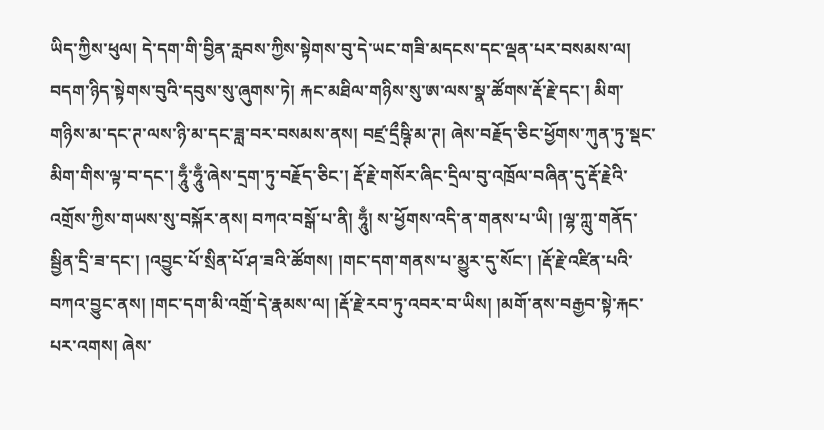ཡིད་ཀྱིས་ཕུལ། དེ་དག་གི་བྱིན་རླབས་ཀྱིས་སྟེགས་བུ་དེ་ཡང་གཟི་མདངས་དང་ལྡན་པར་བསམས་ལ། བདག་ཉིད་སྟེགས་བུའི་དབུས་སུ་ཞུགས་ཏེ། རྐང་མཐིལ་གཉིས་སུ་ཨ་ལས་སྣ་ཚོགས་རྡོ་རྗེ་དང་། མིག་གཉིས་མ་དང་ཊ་ལས་ཉི་མ་དང་ཟླ་བར་བསམས་ནས། བཛྲ་དྲྀཥྚི་མ་ཊ། ཞེས་བརྗོད་ཅིང་ཕྱོགས་ཀུན་ཏུ་སྡང་མིག་གིས་ལྟ་བ་དང་། ཧཱུྃ་ཧཱུྃ་ཞེས་དྲག་ཏུ་བརྗོད་ཅིང་། རྡོ་རྗེ་གསོར་ཞིང་དྲིལ་བུ་འཁྲོལ་བཞིན་དུ་རྡོ་རྗེའི་འགྲོས་ཀྱིས་གཡས་སུ་བསྐོར་ནས། བཀའ་བསྒོ་པ་ནི། ཧཱུྃ། ས་ཕྱོགས་འདི་ན་གནས་པ་ཡི། །ལྷ་ཀླུ་གནོད་སྦྱིན་དྲི་ཟ་དང་། །འབྱུང་པོ་སྲིན་པོ་ཤ་ཟའི་ཚོགས། །གང་དག་གནས་པ་མྱུར་དུ་སོང་། །རྡོ་རྗེ་འཛིན་པའི་བཀའ་བྱུང་ནས། །གང་དག་མི་འགྲོ་དེ་རྣམས་ལ། །རྡོ་རྗེ་རབ་ཏུ་འབར་བ་ཡིས། །མགོ་ནས་བརྒྱབ་སྟེ་རྐང་པར་འགས། ཞེས་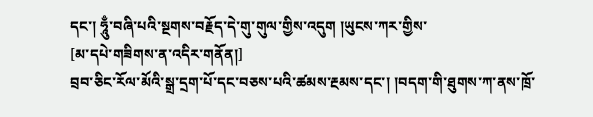དང་། ཧཱུྃ་བཞི་པའི་སྔགས་བརྗོད་དེ་གུ་གུལ་གྱིས་འདུག །ཡུངས་ཀར་གྱིས་
[མ་དཔེ་གཟིགས་ན་འདིར་གནོན།]
བྲབ་ཅིང་རོལ་མོའི་སྒྲ་དྲག་པོ་དང་བཅས་པའི་ཚམས་རྔམས་དང་། །བདག་གི་ཐུགས་ཀ་ནས་ཁྲོ་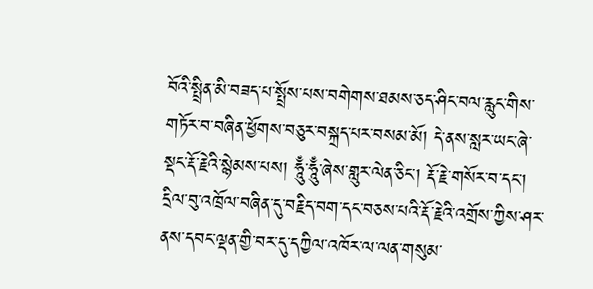བོའི་སྤྲིན་མི་བཟད་པ་སྤྲོས་པས་བགེགས་ཐམས་ཅད་ཤིང་བལ་རླུང་གིས་གཏོར་བ་བཞིན་ཕྱོགས་བཅུར་བསྐྲད་པར་བསམ་མོ། དེ་ནས་སླར་ཡང་ཞེ་སྡང་རྡོ་རྗེའི་སྙེམས་པས། ཧཱུྃ་ཧཱུྃ་ཞེས་གླུར་ལེན་ཅིང་། རྡོ་རྗེ་གསོར་བ་དང་། དྲིལ་བུ་འཁྲོལ་བཞིན་དུ་བརྗིད་བག་དང་བཅས་པའི་རྡོ་རྗེའི་འགྲོས་ཀྱིས་ཤར་ནས་དབང་ལྡན་གྱི་བར་དུ་དཀྱིལ་འཁོར་ལ་ལན་གསུམ་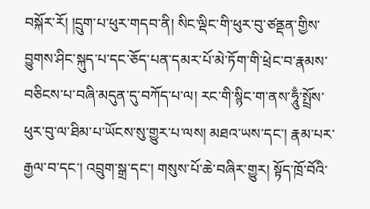བསྐོར་རོ། །དྲུག་པ་ཕུར་གདབ་ནི། སིང་ལྡིང་གི་ཕུར་བུ་ཙནྡན་གྱིས་བྱུགས་ཤིང་སྐུད་པ་དང་ཅོད་པན་དམར་པོ་མེ་ཏོག་གི་ཕྲེང་བ་རྣམས་བཅིངས་པ་བཞི་མདུན་དུ་བཀོད་པ་ལ། རང་གི་སྙིང་ག་ནས་ཧཱུྃ་སྤྲོས་ཕུར་བུ་ལ་ཐིམ་པ་ཡོངས་སུ་གྱུར་པ་ལས། མཐའ་ཡས་དང་། རྣམ་པར་རྒྱལ་བ་དང་། འབྲུག་སྒྲ་དང་། གསུས་པོ་ཆེ་བཞིར་གྱུར། སྟོད་ཁྲོ་བོའི་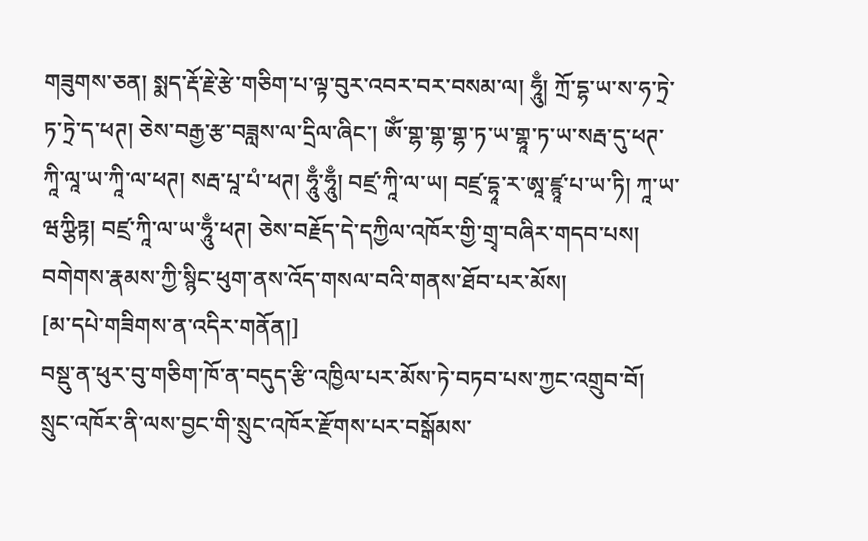གཟུགས་ཅན། སྨད་རྡོ་རྗེ་རྩེ་གཅིག་པ་ལྟ་བུར་འབར་བར་བསམ་ལ། ཧཱུྃ། ཀྲོ་དྷ་ཡ་ས་ཧ་ཏྲེ་ཏ་ཏྲེ་ད་ཕཊ། ཅེས་བརྒྱ་རྩ་བཟླས་ལ་དྲིལ་ཞིང་། ཨོཾ་གྷ་གྷ་གྷ་ཏ་ཡ་གྷཱ་ཏ་ཡ་སརྦ་དུ་ཕཊ་ཀཱི་ལཱ་ཡ་ཀཱི་ལ་ཕཊ། སརྦ་པཱ་པཾ་ཕཊ། ཧཱུྃ་ཧཱུྃ། བཛྲ་ཀཱི་ལ་ཡ། བཛྲ་དྷཱ་ར་ཨཱ་ཛྙཱ་པ་ཡ་ཏི། ཀཱ་ཡ་ཝཀྩིཏྟ། བཛྲ་ཀཱི་ལ་ཡ་ཧཱུྃ་ཕཊ། ཅེས་བརྗོད་དེ་དཀྱིལ་འཁོར་གྱི་གྲྭ་བཞིར་གདབ་པས། བགེགས་རྣམས་ཀྱི་སྙིང་ཕུག་ནས་འོད་གསལ་བའི་གནས་ཐོབ་པར་མོས།
[མ་དཔེ་གཟིགས་ན་འདིར་གནོན།]
བསྡུ་ན་ཕུར་བུ་གཅིག་ཁོ་ན་བདུད་རྩི་འཁྱིལ་པར་མོས་ཏེ་བཏབ་པས་ཀྱང་འགྲུབ་བོ། སྲུང་འཁོར་ནི་ལས་བྱང་གི་སྲུང་འཁོར་རྫོགས་པར་བསྒོམས་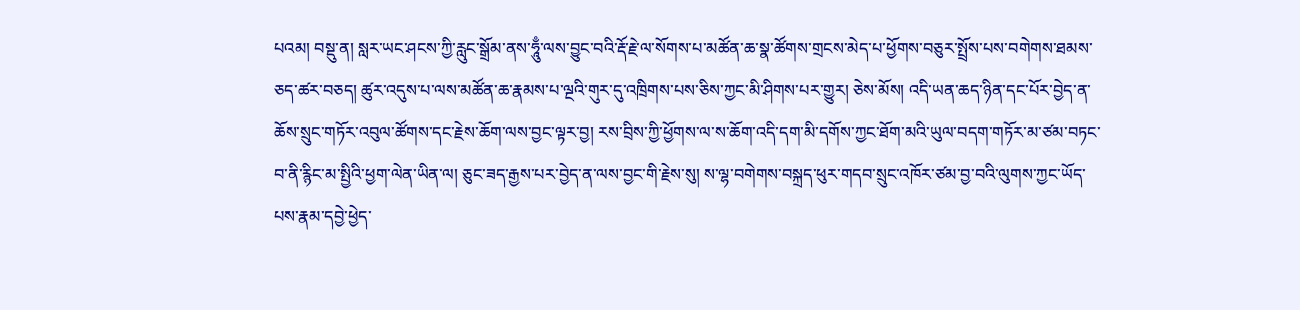པའམ། བསྡུ་ན། སླར་ཡང་ཤངས་ཀྱི་རླུང་སྒྲོམ་ནས་ཧཱུྃ་ལས་བྱུང་བའི་རྡོ་རྗེ་ལ་སོགས་པ་མཚོན་ཆ་སྣ་ཚོགས་གྲངས་མེད་པ་ཕྱོགས་བཅུར་སྤྲོས་པས་བགེགས་ཐམས་ཅད་ཚར་བཅད། ཚུར་འདུས་པ་ལས་མཚོན་ཆ་རྣམས་པ་ལྔའི་གུར་དུ་འཁྲིགས་པས་ཅིས་ཀྱང་མི་ཤིགས་པར་གྱུར། ཅེས་མོས། འདི་ཡན་ཆད་ཉིན་དང་པོར་བྱེད་ན་ཆོས་སྲུང་གཏོར་འབུལ་ཚོགས་དང་རྗེས་ཆོག་ལས་བྱང་ལྟར་བྱ། རས་བྲིས་ཀྱི་ཕྱོགས་ལ་ས་ཆོག་འདི་དག་མི་དགོས་ཀྱང་ཐོག་མའི་ཡུལ་བདག་གཏོར་མ་ཙམ་བཏང་བ་ནི་རྙིང་མ་སྤྱིའི་ཕྱག་ལེན་ཡིན་ལ། ཅུང་ཟད་རྒྱས་པར་བྱེད་ན་ལས་བྱང་གི་རྗེས་སུ། ས་ལྷ་བགེགས་བསྐྲད་ཕུར་གདབ་སྲུང་འཁོར་ཙམ་བྱ་བའི་ལུགས་ཀྱང་ཡོད་པས་རྣམ་དབྱེ་ཕྱེད་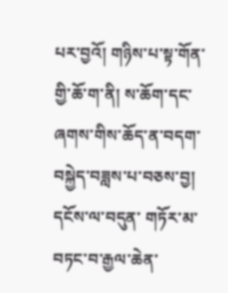པར་བྱའོ། གཉིས་པ་སྟ་གོན་གྱི་ཆོ་ག་ནི། ས་ཆོག་དང་ཞགས་གིས་ཆོད་ན་བདག་བསྐྱེད་བཟླས་པ་བཅས་བྱ། དངོས་ལ་བདུན་ གཏོར་མ་བཏང་བ་རྒྱལ་ཆེན་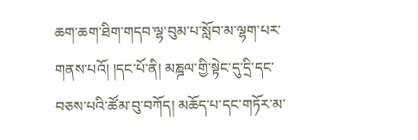ཆག་ཆག་ཐིག་གདབ་ལྷ་བུམ་པ་སློབ་མ་ལྷག་པར་གནས་པའོ། །དང་པོ་ནི། མཎྜལ་གྱི་སྟེང་དུ་དྲི་དང་བཅས་པའི་ཚོམ་བུ་བཀོད། མཆོད་པ་དང་གཏོར་མ་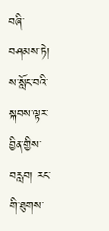བཞི་བཤམས་ཏེ། ས་སློང་བའི་སྐབས་ལྟར་བྱིན་གྱིས་བརླབ། རང་གི་ཐུགས་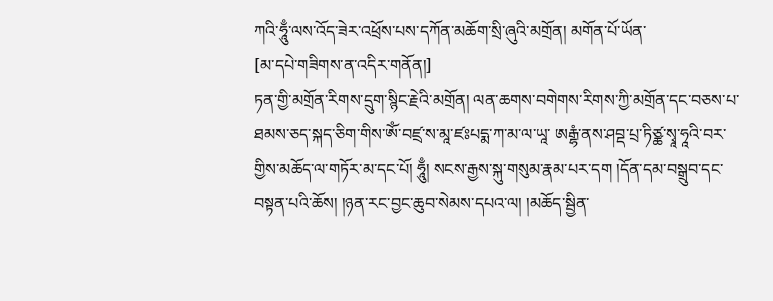ཀའི་ཧཱུྃ་ལས་འོད་ཟེར་འཕྲོས་པས་དཀོན་མཆོག་སྲི་ཞུའི་མགྲོན། མགོན་པོ་ཡོན་
[མ་དཔེ་གཟིགས་ན་འདིར་གནོན།]
ཏན་གྱི་མགྲོན་རིགས་དྲུག་སྙིང་རྗེའི་མགྲོན། ལན་ཆགས་བགེགས་རིགས་ཀྱི་མགྲོན་དང་བཅས་པ་ཐམས་ཅད་སྐད་ཅིག་གིས་ཨོཾ་བཛྲ་ས་མཱ་ཛཿཔདྨ་ཀ་མ་ལ་ཡཱ་ ཨརྒྷཾ་ནས་ཤབྡ་པྲ་ཏིཙྪ་སྭཱ་ཧཱའི་བར་གྱིས་མཆོད་ལ་གཏོར་མ་དང་པོ། ཧཱུྃ། སངས་རྒྱས་སྐུ་གསུམ་རྣམ་པར་དག །དོན་དམ་བསྒྲུབ་དང་བསྟན་པའི་ཆོས། །ཉན་རང་བྱང་ཆུབ་སེམས་དཔའ་ལ། །མཆོད་སྦྱིན་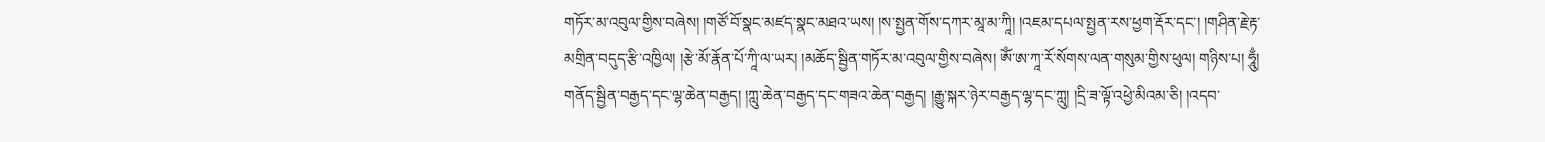གཏོར་མ་འབུལ་གྱིས་བཞེས། །གཙོ་བོ་སྣང་མཛད་སྣང་མཐའ་ཡས། །ས་སྤྱན་གོས་དཀར་མཱ་མ་ཀཱི། །འཇམ་དཔལ་སྤྱན་རས་ཕྱག་རྡོར་དང་། །གཤིན་རྗེ་རྟ་མགྲིན་བདུད་རྩི་འཁྱིལ། །རྩེ་མོ་རྣོན་པོ་ཀཱི་ལ་ཡར། །མཆོད་སྦྱིན་གཏོར་མ་འབུལ་གྱིས་བཞེས། ཨོཾ་ཨ་ཀཱ་རོ་སོགས་ལན་གསུམ་གྱིས་ཕུལ། གཉིས་པ། ཧཱུྃ། གནོད་སྦྱིན་བརྒྱད་དང་ལྷ་ཆེན་བརྒྱད། །ཀླུ་ཆེན་བརྒྱད་དང་གཟའ་ཆེན་བརྒྱད། །རྒྱུ་སྐར་ཉེར་བརྒྱད་ལྷ་དང་ཀླུ། །དྲི་ཟ་ལྟོ་འཕྱེ་མིའམ་ཅི། །འདབ་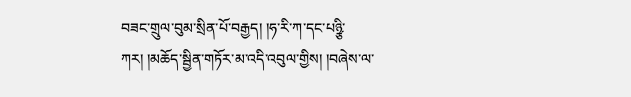བཟང་གྲུལ་བུམ་སྲིན་པོ་བརྒྱད། །ཧ་རི་ཀ་དང་པཉྩི་ཀར། །མཆོད་སྦྱིན་གཏོར་མ་འདི་འབུལ་གྱིས། །བཞེས་ལ་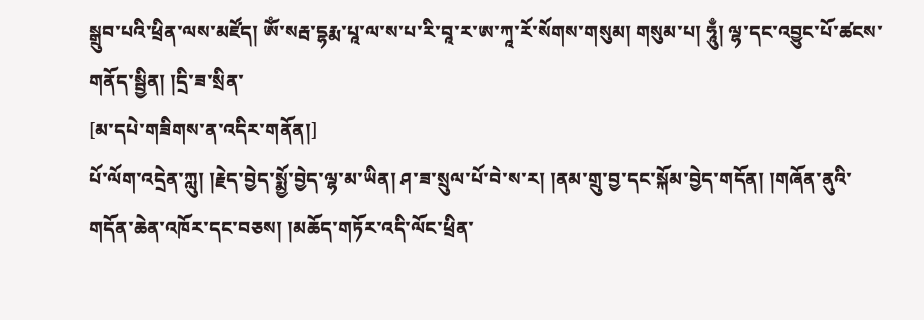སྒྲུབ་པའི་ཕྲིན་ལས་མཛོད། ཨོཾ་སརྦ་དྷརྨ་པཱ་ལ་ས་པ་རི་བཱ་ར་ཨ་ཀཱ་རོ་སོགས་གསུམ། གསུམ་པ། ཧཱུྃ། ལྷ་དང་འབྱུང་པོ་ཚངས་གནོད་སྦྱིན། །དྲི་ཟ་སྲིན་
[མ་དཔེ་གཟིགས་ན་འདིར་གནོན།]
པོ་ལོག་འདྲེན་ཀླུ། །རྗེད་བྱེད་སྨྱོ་བྱེད་ལྷ་མ་ཡིན། ཤ་ཟ་སྲུལ་པོ་བེ་ས་ར། །ནམ་གྲུ་བྱ་དང་སྐོམ་བྱེད་གདོན། །གཞོན་ནུའི་གདོན་ཆེན་འཁོར་དང་བཅས། །མཆོད་གཏོར་འདི་ལོང་ཕྲིན་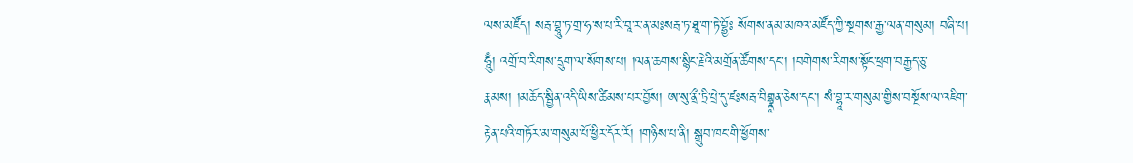ལས་མཛོད། སརྦ་བྷཱུ་ཏ་གྲ་ཧ་ས་པ་རི་བཱ་ར་ན་མཿསརྦ་ཏ་ཐཱ་ག་ཏེ་བྷྱོཿ སོགས་ནམ་མཁའ་མཛོད་ཀྱི་སྔགས་རྒྱ་ལན་གསུམ། བཞི་པ། ཧཱུྃ། འགྲོ་བ་རིགས་དྲུག་ལ་སོགས་པ། །ལན་ཆགས་སྙིང་རྗེའི་མགྲོན་ཚོགས་དང་། །བགེགས་རིགས་སྟོང་ཕྲག་བརྒྱད་ཅུ་རྣམས། །མཆོད་སྦྱིན་འདི་ཡིས་ཚིམས་པར་བྱོས། ཨ་སུ་ནྲྀ་ཏྲི་པྲེ་དུ་ཛཿསརྦ་བིགྷྣཱན་ཅེས་དང་། སཾ་བྷཱ་ར་གསུམ་གྱིས་བསྔོས་ལ་འཇིག་རྟེན་པའི་གཏོར་མ་གསུམ་པོ་ཕྱིར་དོར་རོ། །གཉིས་པ་ནི། སྒྲུབ་ཁང་གི་ཕྱོགས་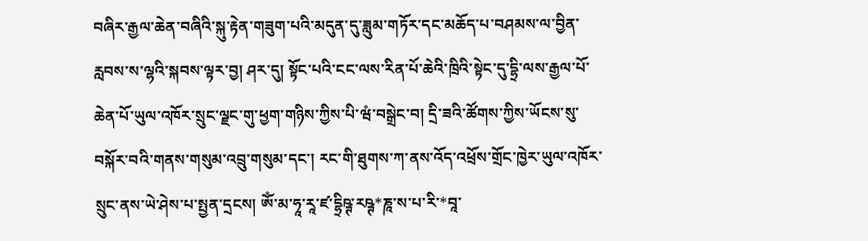བཞིར་རྒྱལ་ཆེན་བཞིའི་སྐུ་རྟེན་གཟུག་པའི་མདུན་དུ་ཟླུམ་གཏོར་དང་མཆོད་པ་བཤམས་ལ་བྱིན་རླབས་ས་ལྷའི་སྐབས་ལྟར་བྱ། ཤར་དུ། སྟོང་པའི་ངང་ལས་རིན་པོ་ཆེའི་ཁྲིའི་སྟེང་དུ་དྷྲི་ལས་རྒྱལ་པོ་ཆེན་པོ་ཡུལ་འཁོར་སྲུང་ལྗང་གུ་ཕྱག་གཉིས་ཀྱིས་པི་ཝཾ་བསྒྲེང་བ། དྲི་ཟའི་ཚོགས་ཀྱིས་ཡོངས་སུ་བསྐོར་བའི་གནས་གསུམ་འབྲུ་གསུམ་དང་། རང་གི་ཐུགས་ཀ་ནས་འོད་འཕྲོས་གྲོང་ཁྱེར་ཡུལ་འཁོར་སྲུང་ནས་ཡེ་ཤེས་པ་སྤྱན་དྲངས། ཨོཾ་མ་ཧཱ་རཱ་ཛ་དྷྲིཥྚ་རཥྚ*ཎཱ་ས་པ་རི་*བཱ་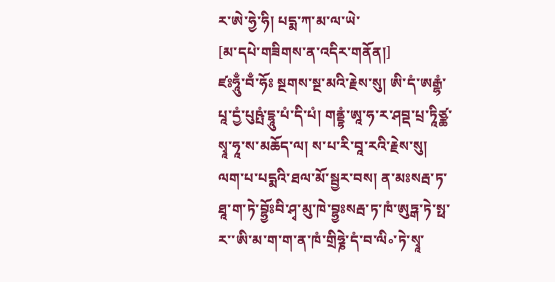ར་ཨེ་ཧྱེ་ཧི། པདྨ་ཀ་མ་ལ་ཡེ་
[མ་དཔེ་གཟིགས་ན་འདིར་གནོན།]
ཛཿཧཱུྃ་བྃ་ཧོཿ སྔགས་སྔ་མའི་རྗེས་སུ། ཨི་དཾ་ཨརྒྷཾ་པཱ་དྱཾ་པུཥྤཾ་དྷཱུ་པཾ་དི་པཾ། གནྡྷཾ་ཨཱ་ཧ་ར་ཤབྡ་པྲ་ཏཱིཙྪ་སྭཱ་ཧཱ་ས་མཆོད་ལ། ས་པ་རི་བཱ་རའི་རྗེས་སུ། ལག་པ་པདྨའི་ཐལ་མོ་སྦྱར་བས། ན་མཿསརྦ་ཏ་ཐཱ་ག་ཏེ་བྷྱོཿབི་ཤྭ་མུ་ཁེ་བྷྱཿསརྦ་ཏ་ཁཾ་ཨུཏྒ་ཏེ་སྥ་ར་་ཨི་མ་ག་ག་ན་ཁཾ་གྲིཧྞེ་དཾ་བ་ལི༚་ཏེ་སྭཱ་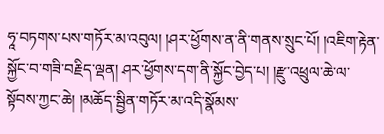ཧཱ་བཏགས་པས་གཏོར་མ་འབུལ། །ཤར་ཕྱོགས་ན་ནི་གནས་སྲུང་པོ། །འཇིག་རྟེན་སྐྱོང་བ་གཟི་བརྗིད་ལྡན། ཤར་ཕྱོགས་དག་ནི་སྐྱོང་བྱེད་པ། །རྫུ་འཕྲུལ་ཆེ་ལ་སྟོབས་ཀྱང་ཆེ། །མཆོད་སྦྱིན་གཏོར་མ་འདི་སྣོམས་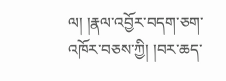ལ། །རྣལ་འབྱོར་བདག་ཅག་འཁོར་བཅས་ཀྱི། །བར་ཆད་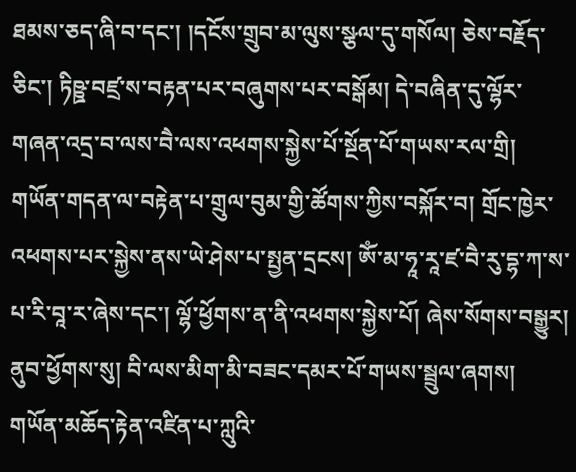ཐམས་ཅད་ཞི་བ་དང་། །དངོས་གྲུབ་མ་ལུས་སྩལ་དུ་གསོལ། ཅེས་བརྗོད་ཅིང་། ཏིཥྛ་བཛྲ་ས་བརྟན་པར་བཞུགས་པར་བསྒོམ། དེ་བཞིན་དུ་ལྷོར་གཞན་འདྲ་བ་ལས་བཻ་ལས་འཕགས་སྐྱེས་པོ་སྔོན་པོ་གཡས་རལ་གྲི། གཡོན་གདན་ལ་བརྟེན་པ་གྲུལ་བུམ་གྱི་ཚོགས་ཀྱིས་བསྐོར་བ། གྲོང་ཁྱེར་འཕགས་པར་སྐྱེས་ནས་ཡེ་ཤེས་པ་སྤྱན་དྲངས། ཨོཾ་མ་ཧཱ་རཱ་ཛ་བཻ་རུ་དྷ་ཀ་ས་པ་རི་བཱ་ར་ཞེས་དང་། ལྷོ་ཕྱོགས་ན་ནི་འཕགས་སྐྱེས་པོ། ཞེས་སོགས་བསྒྱུར། ནུབ་ཕྱོགས་སུ། བི་ལས་མིག་མི་བཟང་དམར་པོ་གཡས་སྦྲུལ་ཞགས། གཡོན་མཆོད་རྟེན་འཛིན་པ་ཀླུའི་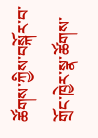ཚོགས་ཀྱིས་བསྐོར་བ་གྲོང་ཁྱེར་སྣ་ཚོགས་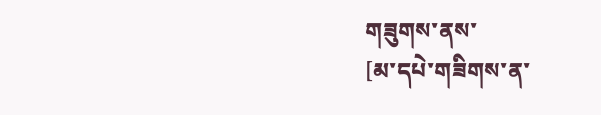གཟུགས་ནས་
[མ་དཔེ་གཟིགས་ན་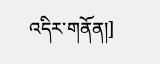འདིར་གནོན།]